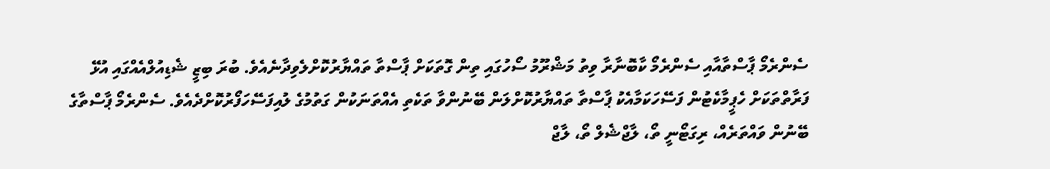ސެންރެމޯ ޕާސްތާއާއި ސެންރެމޯ ކާބޮނާރާ ވިތު މަޝްރޫމު ސޯހުގައި ތިން ގޮތަކަށް ޕާސްތާ ތައްޔާރުކޮށްލެވިދާނެއެވެ. ބުރަ ބިޒީ ޝެޑިއުލްއެއްގައި އުޅޭ ފަރާތްތަކަށް ހެޕީމާކެޓުން ފަސޭހަކަމާއެކު ޕާސްތާ ތައްޔާރުކޮށްލަން ބޭނުންވާ ތަކެތި އެއްތަނަކުން ގަތުމުގެ ލުއިފަސޭހަފޯރުކޮށްދެއެވެ. ސެންރެމޯ ޕާސްތާގެ ބޭނުން ވައްތަރެއް، ރިގަޓޯނީ ތޯ، ލާޖްޝެލް ތޯ، ލާޖް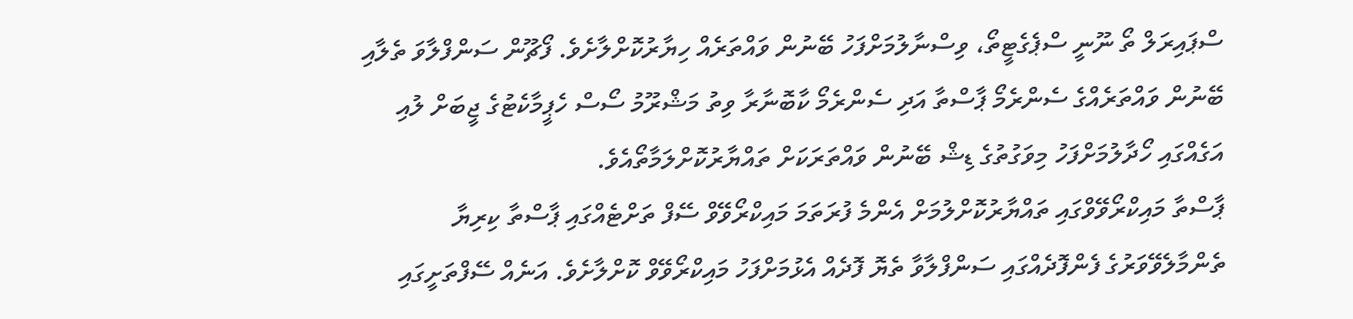ސްޕައިރަލް ތޯ ނޫނީ ސްޕެގެޓީތޯ، ވިސްނާލުމަށްފަހު ބޭނުން ވައްތަރެއް ހިޔާރުކޮށްލާށެވެ. ފޯޗޫން ސަންފްލާވަ ތެލާއި ބޭނުން ވައްތަރެއްގެ ސެންރެމޯ ޕާސްތާ އަދި ސެންރެމޯ ކާބޮނާރާ ވިތު މަޝްރޫމު ސޯސް ހެޕީމާކެޓުގެ ޖީބަށް ލުއި އަގެއްގައި ހޯދާލުމަށްފަހު މިވަގުތުގެ ޑިޝް ބޭނުން ވައްތަރަކަށް ތައްޔާރުކޮށްލަމާތޯއެވެ.
ޕާސްތާ މައިކްރޯވޭވްގައި ތައްޔާރުކޮށްލުމަށް އެންމެ ފުރަތަމަ މައިކްރޯވޭވް ސޭފް ތަށްޓެއްގައި ޕާސްތާ ކިރިޔާ ތެންމާލެވޭވަރުގެ ފެންފޮދެއްގައި ސަންފްލާވާ ތެޔޮ ފޮދެއް އެޅުމަށްފަހު މައިކްރޯވޭވް ކޮށްލާށެވެ. އަނެއް ސޭފްތަށީގައި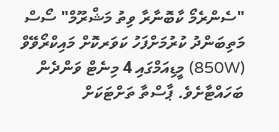"ސެންރެމޯ ކާބޮނާރާ ވިތު މަޝްރޫމް" ސޯސް މަތިބަންދު ކުރުމަށްފަހު ކަވަރކޮށް މައިކްރޯވޭވް (850W) މީޑިއަމްގައި 4 މިނެޓް ވަންދެން ބަހައްޓާށެވެ. ޕާސްތާ ތަށްޓަކަށް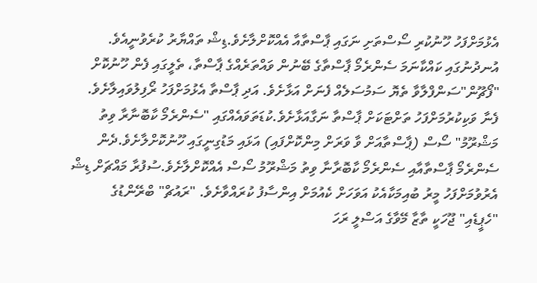އެޅުމަށްފަހު ހޫނުކުރި ސޯސްތަށި ނަގައި ޕާސްތާއާ އެއްކޮށްލާށެވެ.ޑިޝް ތައްޔާރު ކުރެވުނީއެވެ.
އުނދުނުގައި ކައްކާނަމަ ސެންރެމޯ ޕާސްތާގެ ބޭނުން ވައްތަރެއްގެ ޕާސްތާ، ތެލީގައި ފެން ހޫނުކޮށް "ފޯޗޫން"ސަންފްލާވާ ތެޔޮ ސަމުސަލެއް ފެނަށް އަޅާށެވެ. އަދި ޕާސްތާ އެޅުމަށްފަހު ރޯފިލުވައިލާށެވެ. ފެނާ ވަކިކުރުމަށްފަހު ތަށްޓަކަށް ޕާސްތާ ނަގާއަޅާށެވެ.ކުޑަތަވައެއްގައި "ސެންރެމޯ ކާބޮނާރާ ވިތު މަޝްރޫމު" ސޯސް (ޕާސްތާއަށް ވާ ވަރަށް މިންކޮށްފައި) އަޅައި މަޑުގިނީގައި ހޫނުކޮށްލާށެވެ.ދެން ސެންރެމޯ ޕާސްތާއާއި ސެންރެމޯ ކާބޮރާނާ ވިތު މަޝްރޫމު ސޯސް އެއްކޮށްލާށެވެ.ސުފުރާ މައްޗަށް ޑިޝް އެރުވުމަށްފަހު މީރު ބުއިމަކާއެކު އަވަހަށް ކެއުމަށް އިންސާފު ކުރައްވާށެވެ. "ރައުޗް" ބްރޭންޑުގެ "ހެޕީޑެއި" ޖޫހަކީ ތާޒާ މޭވާގެ އަސްލީ ރަހަ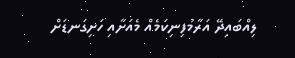ލިއްބައިދޭ އަރާމުފިނިކަމެއް މެއަށާއި ހަށިގަނޑަށް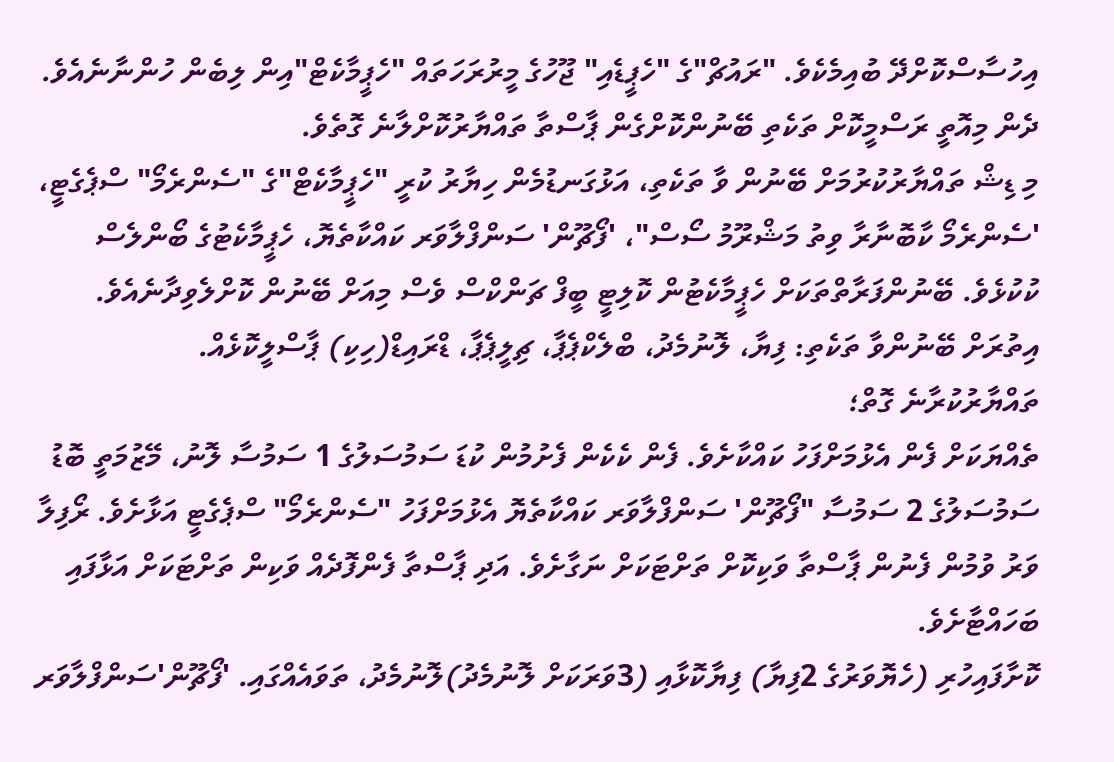އިހުސާސްކޮށްދޭ ބުއިމެކެވެ. "ރައުޗް"ގެ "ހެޕީޑެއި" ޖޫހުގެ މީރުރަހަތައް "ހެޕީމާކެޓް"އިން ލިބެން ހުންނާނެއެވެ.
ދެން މިއޮތީ ރަސްމީކޮށް ތަކެތި ބޭނުންކޮށްގެން ޕާސްތާ ތައްޔާރުކޮށްލާނެ ގޮތެވެ.
މި ޑިޝް ތައްޔާރުކުރުމަށް ބޭނުން ވާ ތަކެތި، އަޅުގަނޑުމެން ހިޔާރު ކުރީ "ހެޕީމާކެޓް"ގެ "ސެންރެމޯ" ސްޕެގެޓީ، 'ސެންރެމޯ ކާބޮނާރާ ވިތު މަޝްރޫމު ސޯސް"، 'ފޯޗޫން' ސަންފްލާވަރ ކައްކާތެޔޮ، ހެޕީމާކެޓުގެ ބޯންލެސް ކުކުޅެވެ. ބޭނުންފަރާތްތަކަށް ހެޕީމާކެޓުން ކޮލިޓީ ބީފް ޗަންކްސް ވެސް މިއަށް ބޭނުން ކޮށްލެވިދާނެއެވެ. އިތުރަށް ބޭނުންވާ ތަކެތި: ފިޔާ، ލޮނުމެދު، ބްލެކްޕެޕާ، ޗިލީޕެޕާ، ޑްރައިޑް(ހިކި) ޕާސްލީކޮޅެއް.
ތައްޔާރުކުރާނެ ގޮތް؛
ތެއްޔަކަށް ފެން އެޅުމަށްފަހު ކައްކާށެވެ. ފެން ކެކެން ފެށުމުން ކުޑަ ސަމުސަލުގެ 1 ސަމުސާ ލޮނު، މޭޒުމަތީ ބޮޑު ސަމުސަލުގެ 2 ސަމުސާ "ފޯޗޫން' ސަންފްލާވަރ ކައްކާތެޔޮ އެޅުމަށްފަހު "ސެންރެމޯ" ސްޕެގެޓީ އަޅާށެވެ. ރޯފިލާ ވަރު ވުމުން ފެނުން ޕާސްތާ ވަކިކޮށް ތަށްޓަކަށް ނަގާށެވެ. އަދި ޕާސްތާ ފެންފޮދެއް ވަކިން ތަށްޓަކަށް އަޅާފައި ބަހައްޓާށެވެ.
ކޮށާފައިހުރި (ހެޔޮވަރުގެ 2ފިޔާ) ފިޔާކޮޅާއި (3ވަރަކަށް ލޮނުމެދު)ލޮނުމެދު، ތަވައެއްގައި. 'ފޯޗޫން'ސަންފްލާވަރ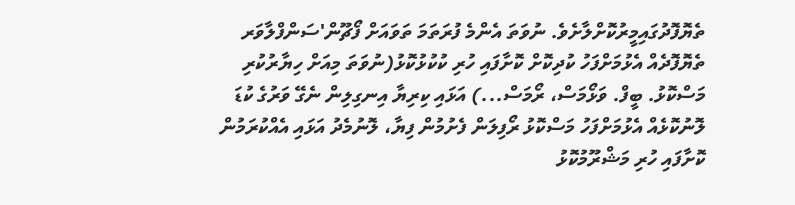ތެޔޮފޮދުގައިމީރުކޮށްލާށެވެ. ނުވަތަ އެންމެ ފުރަތަމަ ތަވައަށް ފޯޗޫން'ސަންފްލާވަރ ތެޔޮފޮދެއް އެޅުމަށްފަހު ކުދިކޮށް ކޮށާފައި ހުރި ކުކުޅުކޮޅު(ނުވަތަ މިއަށް ހިޔާރުކުރި މަސްކޮޅު. ބީފް. ވަޅޯމަސް، ރޯމަސް...) އަޅައި ކިރިޔާ އިނގިލިން ނެގޭ ވަރުގެ ކުޑަ ލޮނުކޮޅެއް އެޅުމަށްފަހު މަސްކޮޅު ރޯފިލަން ފެށުމުން ފިޔާ، ލޮނުމެދު އަޅައި އެއްކުރަމުން ކޮށާފައި ހުރި މަޝްރޫމުކޮޅު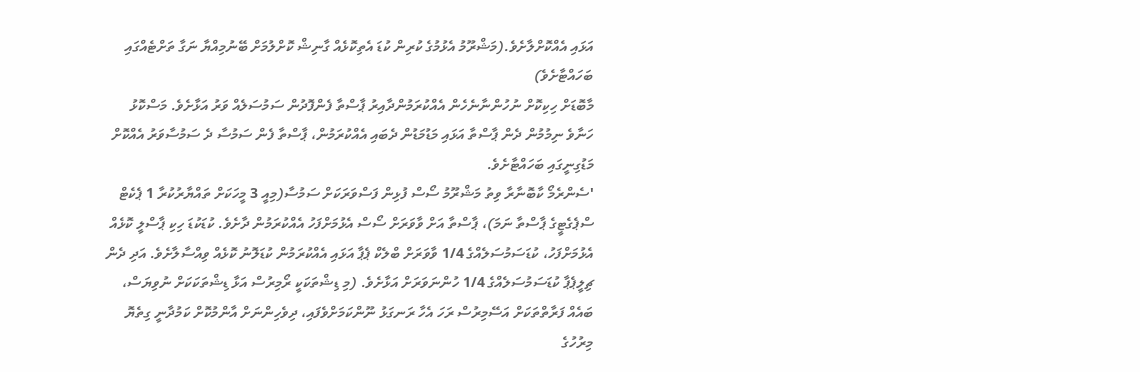އަޅައި އެއްކޮށްލާށެވެ.(މަޝްރޫމު އެޅުމުގެ ކުރިން ކުޑަ އެތިކޮޅެއް ގާނިޝް ކޮށްލުމަށް ބޭނުމިއްޔާ ނަގާ ތަށްޓެއްގައި ބަހައްޓާށެވެ)
މާބޮޑަށް ހިކިކޮށް ނުހުންނާނެހެން އެއްކުރަމުންދާއިރު ޕާސްތާ ފެންފޮދުން ސަމުސަލެއް ވަރު އަޅާށެވެ. މަސްކޮޅު ހަނާވެ ނިމުމުން ދެން ޕާސްތާ އަޅައި މަޑުމަޑުން ދެބައި އެއްކުރަމުން، ޕާސްތާ ފެން ސަމުސާ ދެ ސަމުސާވަރު އެއްކޮށް މަޑުގިނީގައި ބަހައްޓާށެވެ.
'ސެންރެމޯ ކާބޮނާރާ ވިތު މަޝްރޫމު ސޯސް ފުޅިން ފަސްވަރަކަށް ސަމުސާ(މިއީ 3 މީހަކަށް ތައްޔާރުކުރާ 1 ޕެކެޓް ސްޕެގެޓީގެ ޕާސްތާ ނަމަ)، ޕާސްތާ އަށް ވާވަރަށް ސޯސް އެޅުމަށްފަހު އެއްކުރަމުން ދާށެވެ. ކުޑަކުޑަ ހިކި ޕާސްލީ ކޮޅެއް އެޅުމަށްފަހު، ކުޑަސަމުސަލެއްގެ 1/4 ވާވަރަށް ބްލެކް ޕެޕާ އަޅައި އެއްކުރަމުން ކުޑަލޮނު ކޮޅެއް ވިއްސާލާށެވެ. އަދި ދެން ޗިލީޕެޕާ ކުޑަސަމުސަލެއްގެ 1/4 ހުންނަވަރަށް އަޅާށެވެ. (މި ޑިޝްތަކަކީ ރޯމިރުސް އަޅާ ޑިޝްތަކަކަށް ނުވިޔަސް، ބައެއް ފަރާތްތަކަށް އަސޭމިރުސް ރަހަ އެހާ ރަނގަޅު ނޫންކަމަށްވެފައި، ދިވެހިންނަށް އާންމުކޮށް ކަމުދާނީ ގިތެޔޮ މިރުހުގެ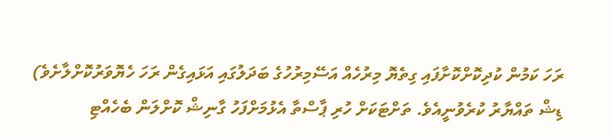ރަހަ ކަމުން ކުދިކޮށްކޮށާފައި ގިތެޔޮ މިރުހެއް އަސޭމިރުހުގެ ބަދަލުގައި އަޅައިގެން ރަހަ ހެޔޮވަރުކޮށްލާށެވެ)
ޑިޝް ތައްޔާރު ކުރެވުނީއެވެ. ތަށްޓަކަށް ހުރި ޕާސްތާ އެޅުމަށްފަހު ގާނިޝް ކޮށްލަން ބެހެއްޓި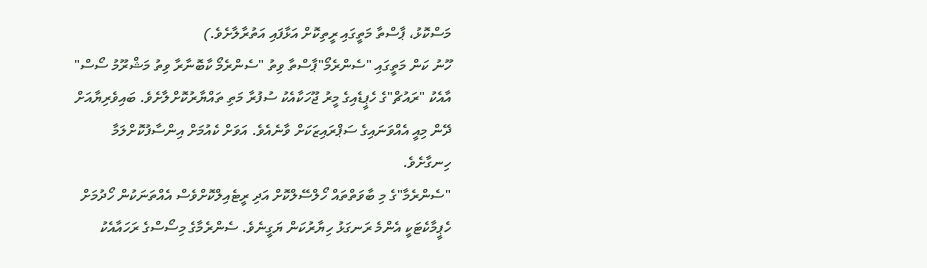މަސްކޮޅު، ޕާސްތާ މަތީގައި ރީތިކޮށް އަޅާފައި އަތުރާލާށެވެ.)
ހޫނު ކަން މަތީގައި "ސެންރެމޯ"ޕާސްތާ ވިތު "ސެންރެމޯ ކާބޮނާރާ ވިތު މަޝްރޫމު ސޯސް" އާއެކު "ރައުޗް"ގެ ހެޕީޑެއިގެ މީރު ޖޫހަކާއެކު ސުފުރާ މަތި ތައްޔާރުކޮށްލާށެވެ. ބައިވެރިޔާއަށް ދޭން މިއީ އެއްވަނައިގެ ސަޕްރައިޒަކަށް ވާނެއެވެ. އަވަށް ކެއުމަށް އިންސާފުކޮށްލަމާ ހިނގާށެވެ.
"ސެންރެމާ"ގެ މި ބާވަތްތައް ހޯލްސޭލްކޮށް އަދި ރީޓެއިލްކޮށްވެސް އެއްތަނަކުން ހޯދުމަށް ހެޕީމާކެޓަކީ އެންމެ ރަނގަޅު ހިޔާރުކަން ޔަގީނެވެ. ސެންރެމާގެ މިސޯސްގެ ރަހައާއެކު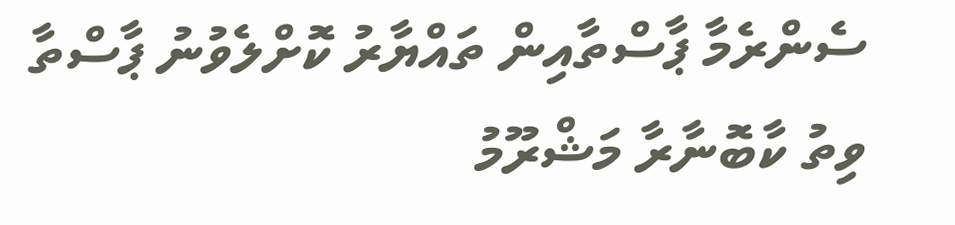ސެންރެމާ ޕާސްތާއިން ތައްޔާރު ކޮށްލެވުނު ޕާސްތާ ވިތު ކާބޮނާރާ މަޝްރޫމު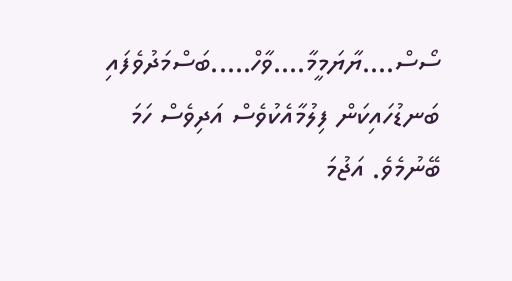ސޯސް....ޔާޔަމީމާ....ވާހް.....ބަސްމަދުވެފައި ބަނޑުހައިކަން ފިލުމާއެކުވެސް އަދިވެސް ހަމަ ބޭނުމެވެ. އަޖުމަ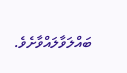ބައްލަވާލައްވާށެވެ.